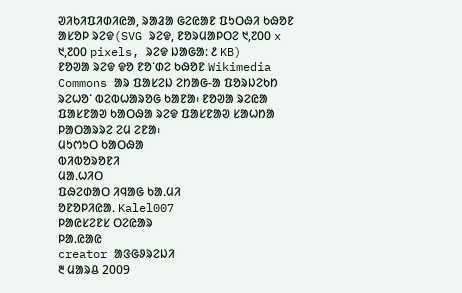ᱣᱤᱠᱤᱯᱤᱰᱤᱭᱟ, ᱨᱟᱲᱟ ᱜᱮᱭᱟᱱ ᱯᱩᱛᱷᱤ ᱠᱷᱚᱱ
ᱟᱥᱚᱞ ᱨᱮᱫ(SVG ᱨᱮᱫ, ᱱᱚᱨᱢᱟᱞᱛᱮ ᱑,᱗᱐᱐ x ᱑,᱗᱐᱐ pixels, ᱨᱮᱫ ᱡᱟᱜᱟ: ᱒ KB)
ᱱᱚᱣᱟ ᱨᱮᱫ ᱫᱚ ᱱᱚᱸᱰᱮ ᱠᱷᱚᱱ Wikimedia Commons ᱟᱨ ᱯᱟᱥᱮᱡ ᱮᱴᱟᱜ-ᱟ ᱯᱚᱨᱡᱮᱠᱴ ᱨᱮᱦᱚᱸ ᱵᱮᱵᱦᱟᱨᱚᱜ ᱠᱟᱱᱟ᱾ ᱱᱚᱣᱟ ᱨᱮᱭᱟ ᱯᱟᱥᱱᱟᱣ ᱠᱟᱛᱷᱟ ᱨᱮᱫ ᱯᱟᱥᱱᱟᱣ ᱥᱟᱦᱴᱟ ᱞᱟᱛᱟᱨᱨᱮ ᱮᱢ ᱮᱱᱟ᱾
ᱢᱩᱬᱩᱛ ᱠᱟᱛᱷᱟ
ᱵᱤᱵᱚᱨᱚᱱᱤ
ᱢᱟᱹᱦᱤᱛ
ᱯᱷᱮᱰᱟᱛ ᱤᱧᱟᱜ ᱠᱟᱹᱢᱤ
ᱚᱱᱚᱞᱤᱭᱟᱹ Kalel007
ᱞᱟᱭᱥᱮᱱᱥ ᱛᱮᱭᱟᱨ
ᱞᱟ.ᱭᱟᱭ
creator ᱟᱝᱜᱽᱨᱮᱡᱤ
᱓ ᱢᱟᱨᱪ 2009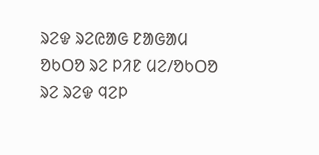ᱨᱮᱫ ᱨᱮᱭᱟᱜ ᱱᱟᱜᱟᱢ
ᱚᱠᱛᱚ ᱨᱮ ᱞᱤᱱ ᱢᱮ/ᱚᱠᱛᱚ ᱨᱮ ᱨᱮᱫ ᱧᱮᱞ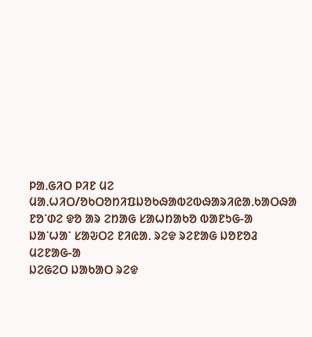ᱞᱟᱹᱜᱤᱛ ᱞᱤᱱ ᱢᱮ
ᱢᱟᱹᱦᱤᱛ/ᱚᱠᱛᱚᱴᱤᱯᱡᱚᱠᱷᱟᱵᱮᱵᱷᱟᱨᱤᱭᱟᱹᱠᱟᱛᱷᱟ
ᱱᱚᱸᱰᱮ ᱫᱚ ᱟᱨ ᱮᱴᱟᱜ ᱥᱟᱦᱴᱟᱠᱚ ᱵᱟᱱᱩᱜ-ᱟ ᱡᱟᱸᱦᱟᱸ ᱥᱟᱶᱛᱮ ᱱᱤᱭᱟᱹ ᱨᱮᱫ ᱨᱮᱱᱟᱜ ᱡᱚᱱᱚᱲ ᱢᱮᱱᱟᱜ-ᱟ
ᱡᱮᱜᱮᱛ ᱡᱟᱠᱟᱛ ᱨᱮᱫ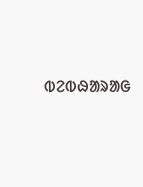ᱵᱮᱵᱷᱟᱨᱟᱜ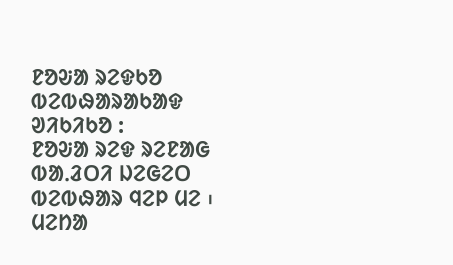ᱱᱚᱶᱟ ᱨᱮᱫᱠᱚ ᱵᱮᱵᱷᱟᱨᱟᱠᱟᱫ ᱣᱤᱠᱤᱠᱚ :
ᱱᱚᱶᱟ ᱨᱮᱫ ᱨᱮᱱᱟᱜ ᱵᱟᱹᱲᱛᱤ ᱡᱮᱜᱮᱛ ᱵᱮᱵᱷᱟᱨ ᱧᱮᱞ ᱢᱮ ᱾
ᱢᱮᱴᱟ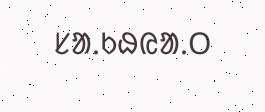ᱥᱟᱹᱠᱷᱭᱟᱹᱛ